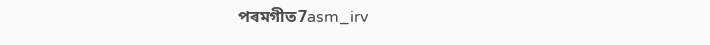পৰমগীত7asm_irv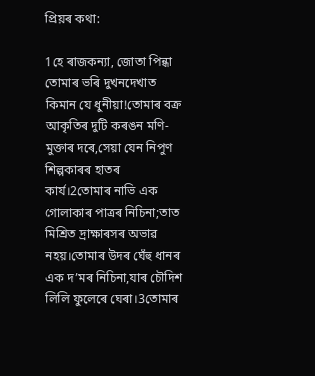প্রিয়ৰ কথা:

1হে ৰাজকন্যা, জোতা পিন্ধা তোমাৰ ভৰি দুখনদেখাত কিমান যে ধুনীয়া!তোমাৰ বক্র আকৃতিৰ দুটি কৰঙন মণি-মুক্তাৰ দৰে,সেয়া যেন নিপুণ শিল্পকাৰৰ হাতৰ কার্য।2তোমাৰ নাভি এক গোলাকাৰ পাত্রৰ নিচিনা;তাত মিশ্ৰিত দ্ৰাক্ষাৰসৰ অভাৱ নহয়।তোমাৰ উদৰ ঘেঁহু ধানৰ এক দ’মৰ নিচিনা,যাৰ চৌদিশ লিলি ফুলেৰে ঘেৰা।3তোমাৰ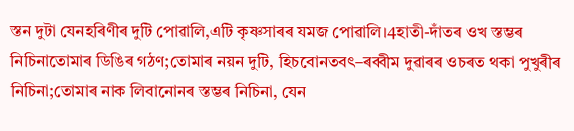স্তন দুটা যেনহৰিণীৰ দুটি পোৱালি,এটি কৃষ্ণসাৰৰ যমজ পোৱালি।4হাতী-দাঁতৰ ওখ স্তম্ভৰ নিচিনাতোমাৰ ডিঙিৰ গঠণ;তোমাৰ নয়ন দুটি, হিচবোনতবৎ–ৰব্বীম দুৱাৰৰ ওচৰত থকা পুখুৰীৰ নিচিনা;তোমাৰ নাক লিবানোনৰ স্তম্ভৰ নিচিনা, যেন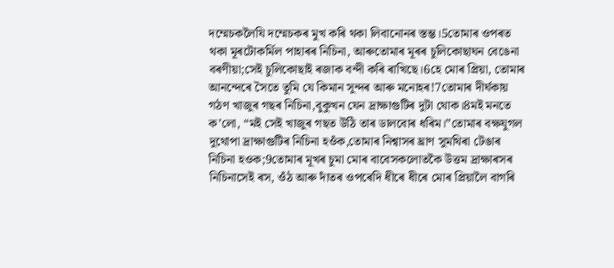দম্মেচকলৈযি দম্মেচকৰ মুখ কৰি থকা লিবানোনৰ স্তম্ভ।5তোমাৰ ওপৰত থকা মূৰটোকৰ্মিল পাহাৰৰ নিচিনা, আৰুতোমাৰ মূৰৰ চুলিকোছাঘন বেঙেনা বৰণীয়া;সেই চুলিকোছাই ৰজাক বন্দী কৰি ৰাখিছে।6হে মোৰ প্রিয়া, তোমাৰ আনন্দেৰে সৈতে তুমি যে কিমান সুন্দৰ আৰু মনোহৰ!7তোমাৰ দীৰ্ঘকায় গঠণ খাজুৰ গছৰ নিচিনা,বুকুখন যেন দ্রাক্ষাগুটিৰ দুটা থোক।8মই মনতে ক’লো, “মই সেই খাজুৰ গছত উঠি তাৰ ডালবোৰ ধৰিম।”তোমাৰ বক্ষযুগল দুথোপা দ্ৰাক্ষাগুটিৰ নিচিনা হওঁক,তোমাৰ নিশ্বাসৰ ঘ্ৰাণ সুমথিৰা টেঙাৰ নিচিনা হওক;9তোমাৰ মূখৰ চুমা মোৰ বাবেসকলোতকৈ উত্তম দ্ৰাক্ষাৰসৰ নিচিনাসেই ৰস, ওঁঠ আৰু দাঁতৰ ওপৰেদি ধীৰে ধীৰে মোৰ প্রিয়ালৈ বাগৰি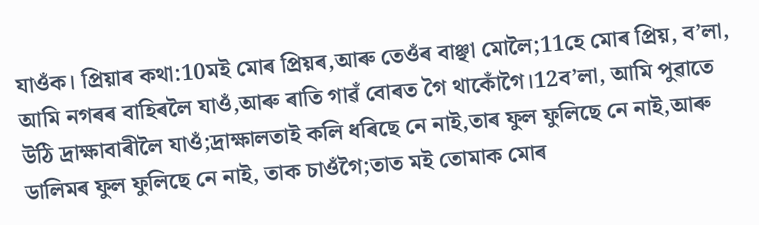যাওঁক। প্রিয়াৰ কথা:10মই মোৰ প্ৰিয়ৰ,আৰু তেওঁৰ বাঞ্ছা মোলৈ;11হে মোৰ প্ৰিয়, ব’লা, আমি নগৰৰ বাহিৰলৈ যাওঁ,আৰু ৰাতি গাৱঁ বোৰত গৈ থাকোঁগৈ।12ব’লা, আমি পুৱাতে উঠি দ্ৰাক্ষাবাৰীলৈ যাওঁ;দ্ৰাক্ষালতাই কলি ধৰিছে নে নাই,তাৰ ফুল ফুলিছে নে নাই,আৰু ডালিমৰ ফুল ফুলিছে নে নাই, তাক চাওঁগৈ;তাত মই তোমাক মোৰ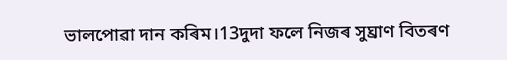ভালপোৱা দান কৰিম।13দুদা ফলে নিজৰ সুঘ্ৰাণ বিতৰণ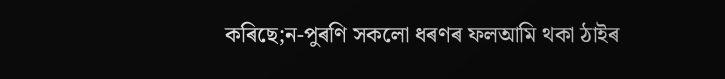কৰিছে;ন-পুৰণি সকলো ধৰণৰ ফলআমি থকা ঠাইৰ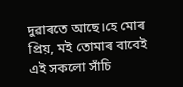দুৱাৰতে আছে।হে মোৰ প্ৰিয়, মই তোমাৰ বাবেই এই সকলো সাঁচি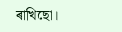ৰাখিছো।